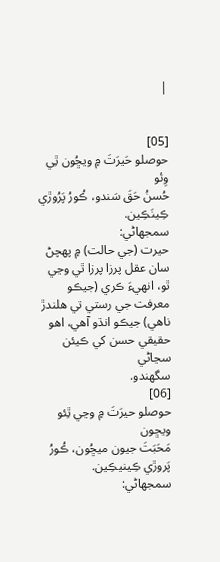|


[05]
حوصلو حَيرَتَ ۾ ويڇُون ٿِي وِئو
حُسنُ حَقَ سَندو، ڪُورُ پَرُوڙي ڪِينَڪِين.
سمجھاڻي:
حيرت (جي حالت) ۾ پهچڻ سان عقل پرزا پرزا ٿي وڃي
ٿو، انهيءَ ڪري (جيڪو معرفت جي رستي تي هلندڙ
ناهي) جيڪو انڌو آهي، اهو حقيقي حسن کي ڪيئن سڃاڻي
سگهندو.
[06]
حوصلو حيرَتَ ۾ وڃي ٿِئو ويڇون
مَحَبَتَ جيون ميڇُون، ڪُورُ پَروڙي ڪِينيڪِين.
سمجھاڻي: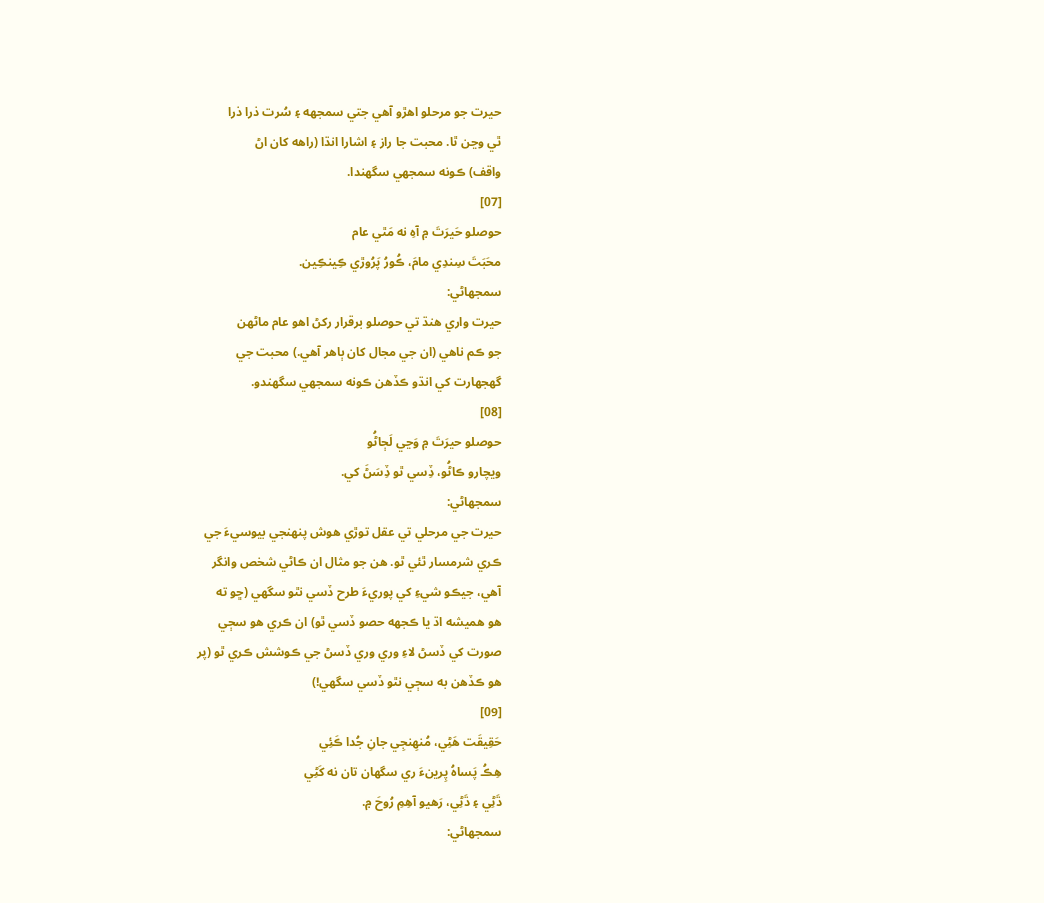حيرت جو مرحلو اهڙو آهي جتي سمجهه ۽ سُرت ذرا ذرا
ٿي وڃن ٿا. محبت جا راز ۽ اشارا انڌا (راهه کان اڻ
واقف) ڪونه سمجهي سگهندا.
[07]
حوصلو حَيرَتَ ۾ آهِ نه مَٿي عام
محَبَتَ سِندِي مامَ، ڪُورُ پَرُوڙي ڪِينڪِين.
سمجھاڻي:
حيرت واري هنڌ تي حوصلو برقرار رکڻ اهو عام ماڻھن
جو ڪم ناهي (ان جي مجال کان ٻاهر آهي.) محبت جي
گهجھارت کي انڌو ڪڏهن ڪونه سمجهي سگهندو.
[08]
حوصلو حيرَتَ ۾ وَڃي لَڄاڻُو
ويچارو ڪاڻُو، ڏِسي ٿو ڏِسَڻَ کي.
سمجھاڻي:
حيرت جي مرحلي تي عقل توڙي هوش پنھنجي بيوسيءَ جي
ڪري شرمسار ٿئي ٿو. هن جو مثال ان ڪاڻي شخص وانگر
آهي، جيڪو شيءِ کي پوريءَ طرح ڏسي نٿو سگھي (ڇو ته
هو هميشه اڌ يا ڪجھه حصو ڏسي ٿو) ان ڪري هو سڄي
صورت کي ڏسڻ لاءِ وري وري ڏسڻ جي ڪوشش ڪري ٿو (پر
هو ڪڏهن به سڄي نٿو ڏسي سگھي!)
[09]
حَقِيقَت هَڻِي، مُنهِنجِي جانِ جُدا ڪَئِي
هِڪُ پَساهُ پِرينءَ ري سگهان تان نه کَڻِي
ڌَڻِي ۽ ڌَڻِي، رَهيو آهِمِ رُوحَ ۾.
سمجھاڻي: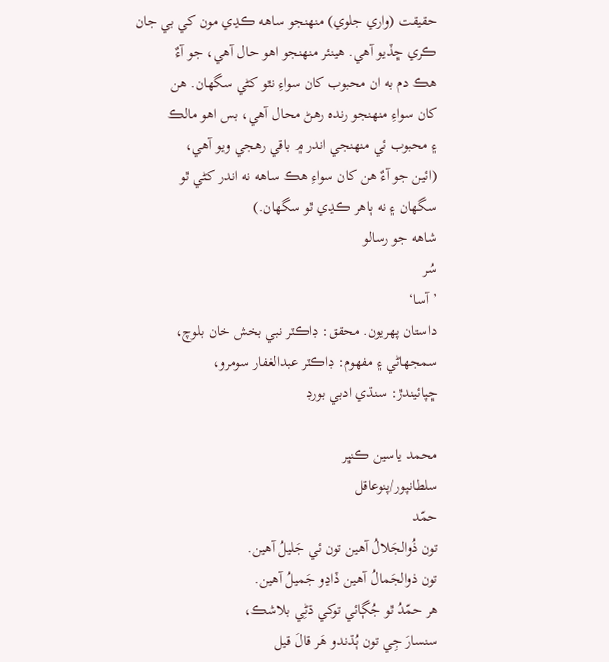حقيقت (واري جلوي) منهنجو ساهه ڪڍي مون کي بي جان
ڪري ڇڏيو آهي. هينئر منهنجو اهو حال آهي، جو آءٌ
هڪ دم به ان محبوب کان سواءِ نٿو کڻي سگهان. هن
کان سواءِ منهنجو رنده رهڻ محال آهي، بس اهو مالڪ
۽ محبوب ئي منهنجي اندر ۾ باقي رهجي ويو آهي،
(ائين جو آءٌ هن کان سواءِ هڪ ساهه نه اندر کڻي ٿو
سگهان ۽ نه ٻاهر ڪڍي ٿو سگھان.)
شاهه جو رسالو
سُر
’آسا‘
داستان پھريون. محقق: ڊاڪٽر نبي بخش خان بلوچ،
سمجھاڻي ۽ مفھوم: ڊاڪٽر عبدالغفار سومرو،
ڇپائيندڙ: سنڌي ادبي بورڊ

محمد ياسين ڪنڀر
سلطانپور/پنوعاقل
حمّد
تون ذُوالجَلالُ آهين تون ئي جَليلُ آهين.
تون ذوالجَمالُ آهين ڏاڍو جَميلُ آهين.
ھر حمّدُ ٿو جُڳائي توکي ڌڻِي بلاشڪ،
سنسارَ جِي تون ٻُڌندو ھَر قالَ قيل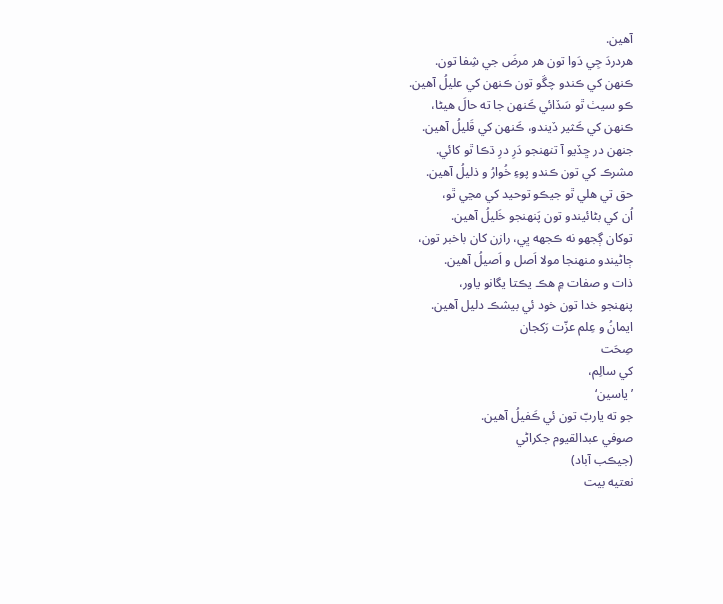آهين.
ھردردَ جِي دَوا تون ھر مرضَ جي شِفا تون.
ڪنھن کي ڪندو چڱو تون ڪنھن کي عليلُ آهين.
ڪو سيٺ ٿو سَڏائي ڪَنھن جا ته حالَ هيڻا،
ڪنھن کي ڪَثير ڏيندو، ڪَنھن کي قَليلُ آهين.
جنھن در ڇڏيو آ تنھنجو دَرِ درِ ڌڪا ٿو کائي.
مشرڪ کي تون ڪندو پوءِ خُوارُ و ذليلُ آهين.
حق تي ھلي ٿو جيڪو توحيد کي مڃي ٿو،
اُن کي بڻائيندو تون پَنھنجو خَليلُ آهين.
توکان ڳجھو نه ڪجھه ڀي، رازن کان باخبر تون،
ڄاڻيندو منھنجا مولا اَصل و اَصيلُ آهين.
ذات و صفات ۾ ھڪ يڪتا يگانو ياور،
پنھنجو خدا تون خود ئي بيشڪ دليل آهين.
ايمانُ و عِلم عزّت رَکجان
صِحَت
کي سالِم،
’ياسين‘
جو ته ياربّ تون ئي ڪَفيلُ آهين.
صوفي عبدالقيوم جکراڻي
(جيڪب آباد)
نعتيه بيت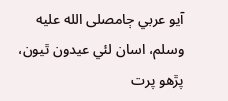آيو عربي ڄامصلى الله عليه وسلم، اسان لئي عيدون ٿيون،
پڙھو پرت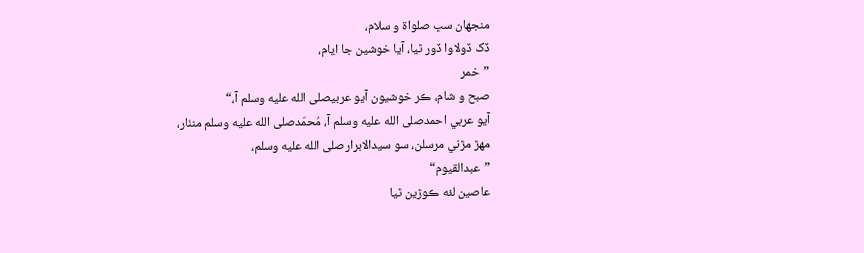منجھان سڀ صلواة و سلام،
ڏک ڏولاوا ڏور ٿيا، آيا خوشين جا ايام،
”خمر
صبح و شام، ڪر خوشيون آيو عربيصلى الله عليه وسلم آ،“
آيو عربي احمدصلى الله عليه وسلم آ، مُحمّدصلى الله عليه وسلم منٺار،
مھڙ مڙني مرسلن، سو سيدالابرارصلى الله عليه وسلم،
”عبدالقيوم“
عاصين لئه ڪوڙين ٿيا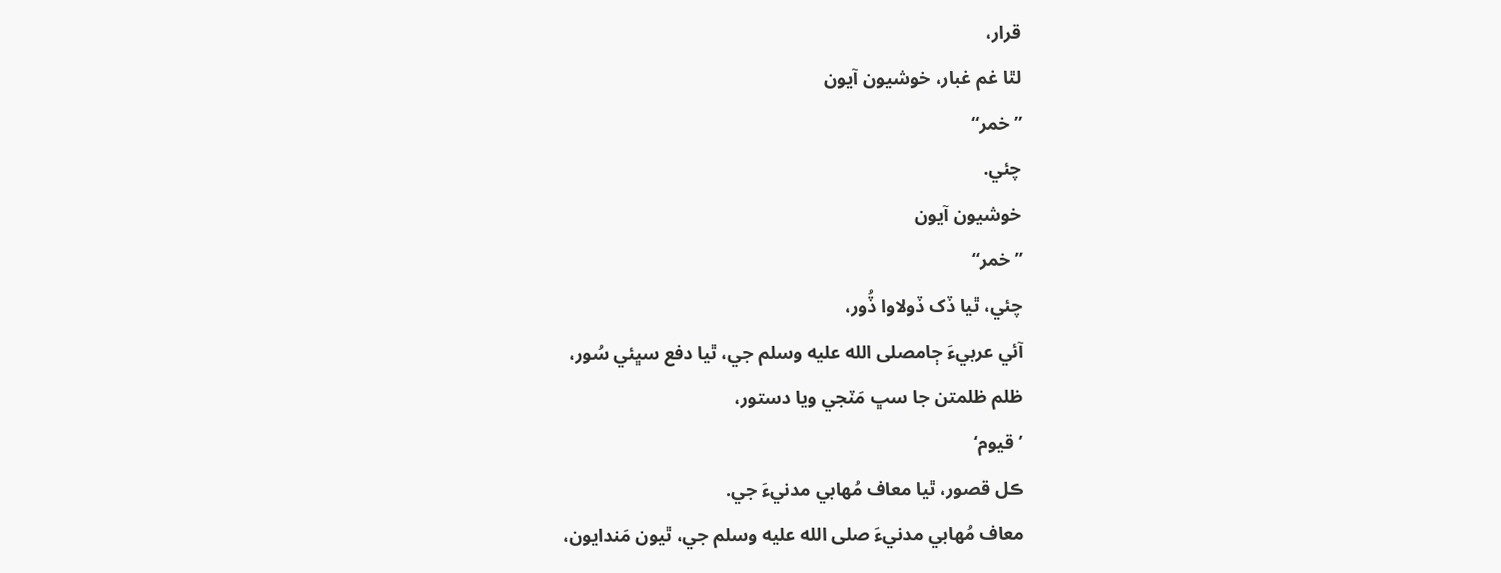قرار،
لٿا غم غبار، خوشيون آيون
”خمر“
چئي.
خوشيون آيون
”خمر“
چئي، ٿيا ڏک ڏولاوا ڏُور،
آئي عربيءَ ڄامصلى الله عليه وسلم جي، ٿيا دفع سڀئي سُور،
ظلم ظلمتن جا سڀ مَٽجي ويا دستور،
’قيوم‘
ڪل قصور، ٿيا معاف مُھابي مدنيءَ جي.
معاف مُھابي مدنيءَ صلى الله عليه وسلم جي، ٿيون مَندايون،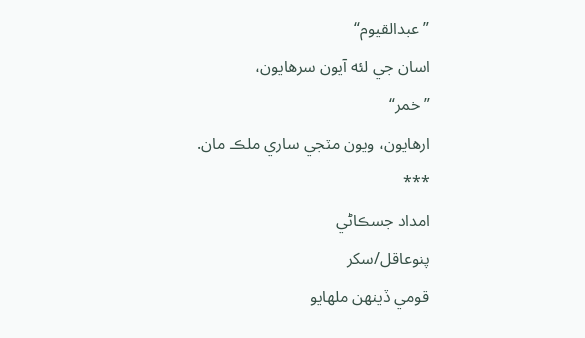”عبدالقيوم“
اسان جي لئه آيون سرھايون،
”خمر“
ارھايون، ويون مٽجي ساري ملڪ مان.
***
امداد جسڪاڻي
پنوعاقل/سکر
قومي ڏينهن ملهايو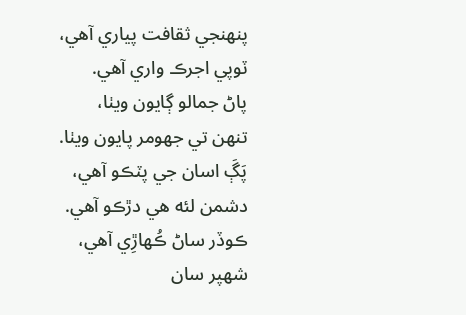پنھنجي ثقافت پياري آهي،
ٽوپي اجرڪ واري آھي.
پاڻ جمالو ڳايون ويٺا،
تنھن تي جھومر پايون ويٺا.
پَڳَ اسان جي پٽڪو آهي،
دشمن لئه ھي دڙڪو آھي.
ڪوڏر ساڻ ڪُھاڙِي آهي،
شھپر سان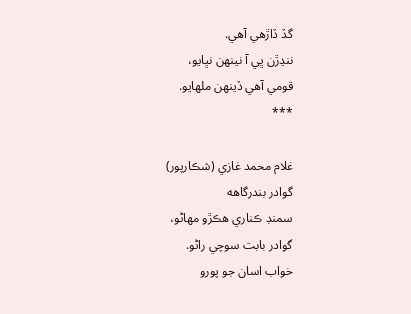گڏ ڏاڙهي آهي.
ننڍڙن ڀي آ نينھن نڀايو،
قومي آھي ڏينهن ملھايو.
***

غلام محمد غازي (شڪارپور)
گوادر بندرگاهه
سمنڊ ڪناري هڪڙو مھاڻو،
گوادر بابت سوچي راڻو.
خواب اسان جو پورو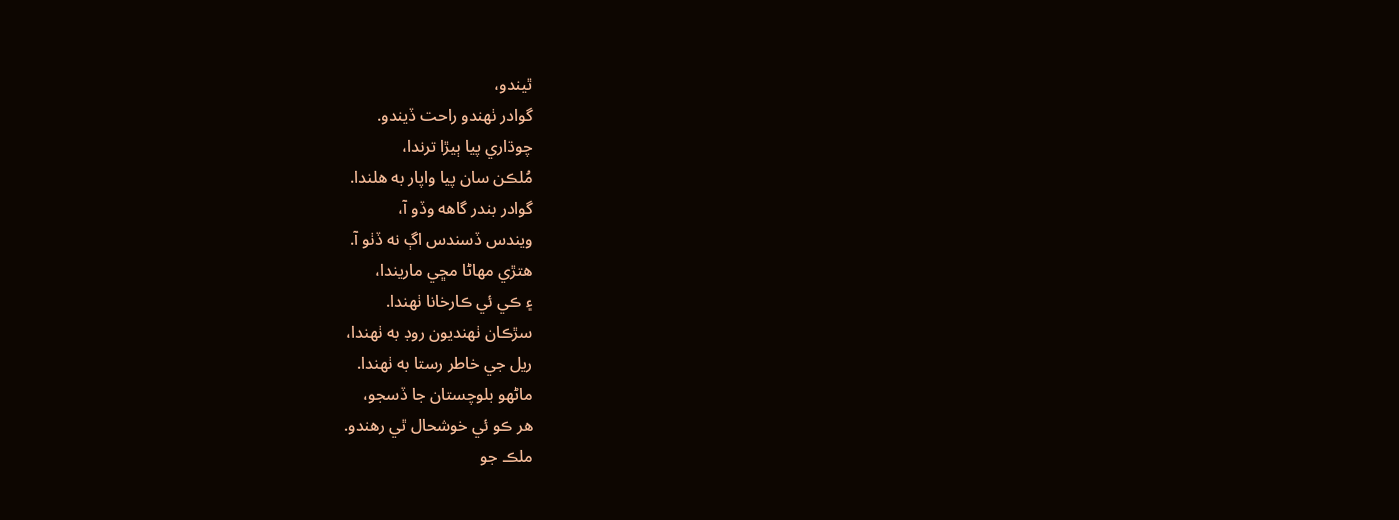ٿيندو،
گوادر ٺھندو راحت ڏيندو.
چوڌاري پيا ٻيڙا ترندا،
مُلڪن سان پيا واپار به هلندا.
گوادر بندر گاهه وڏو آ،
ويندس ڏسندس اڳ نه ڏٺو آ.
هتڙي مھاڻا مڇي ماريندا،
۽ ڪي ئي ڪارخانا ٺھندا.
سڙڪان ٺھنديون روڊ به ٺھندا،
ريل جي خاطر رستا به ٺھندا.
ماڻھو بلوچستان جا ڏسجو،
هر ڪو ئي خوشحال ٿي رهندو.
ملڪ جو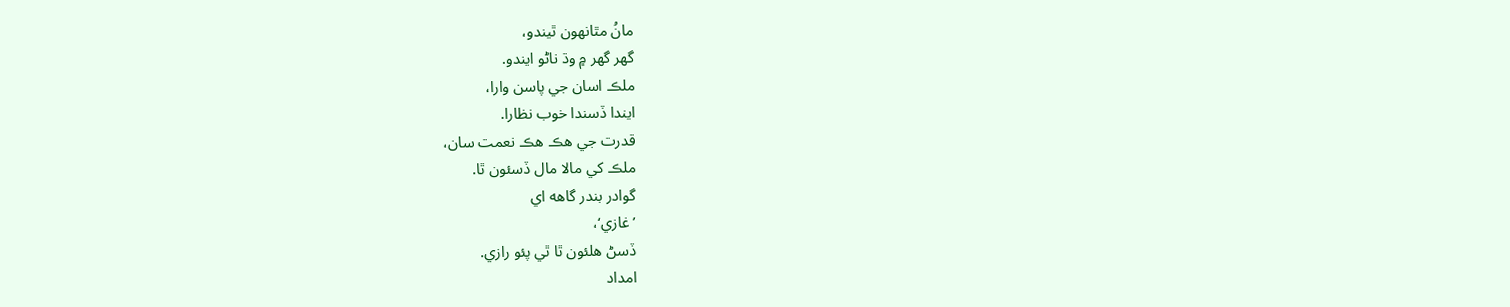مانُ مٿانھون ٿيندو،
گھر گھر ۾ وڌ ناڻو ايندو.
ملڪ اسان جي پاسن وارا،
ايندا ڏسندا خوب نظارا.
قدرت جي هڪ هڪ نعمت سان،
ملڪ کي مالا مال ڏسئون ٿا.
گوادر بندر گاهه اي
’غازي‘،
ڏسڻ هلئون ٿا ٿي پئو رازي.
امداد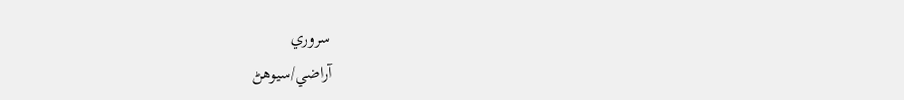سروري
آراضي/سيوھڻ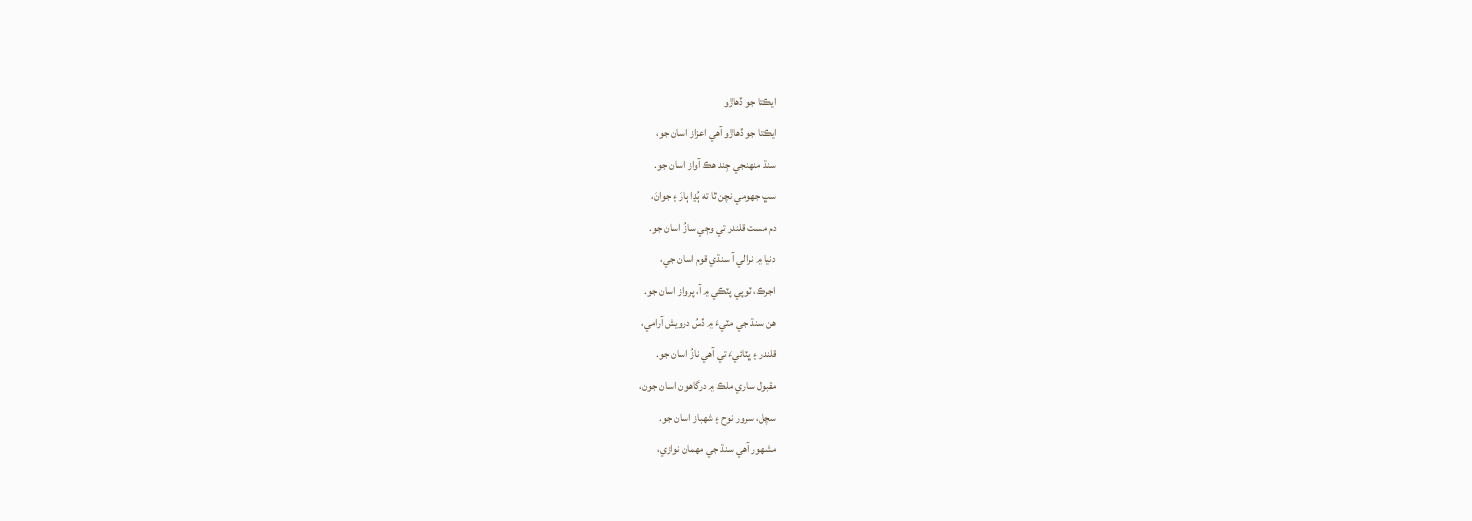ايڪتا جو ڏهاڙو
ايڪتا جو ڏهاڙو آهي اعزاز اسان جو،
سنڌ منھنجي جِند هڪ آواز اسان جو.
سڀ جھومي نچن ٿا ته ٻُڍا ٻارَ ۽ جوانَ،
دم مست قلندر تي وڄي سازُ اسان جو.
دنيا ۾ نرالي آ سنڌي قوم اسان جي،
اجرڪ، ٽوپي پٽڪي ۾ آ، پرواز اسان جو.
هن سنڌ جي مٽيءَ ۾ ڏسُ درويش آرامي،
قلندر ۽ ڀٽائيءَ تي آهي نازُ اسان جو.
مقبول ساري ملڪ ۾ درگاهون اسان جون،
سچل، سرور نوح ۽ شھباز اسان جو.
مشھور آهي سنڌ جي مھمان نوازي،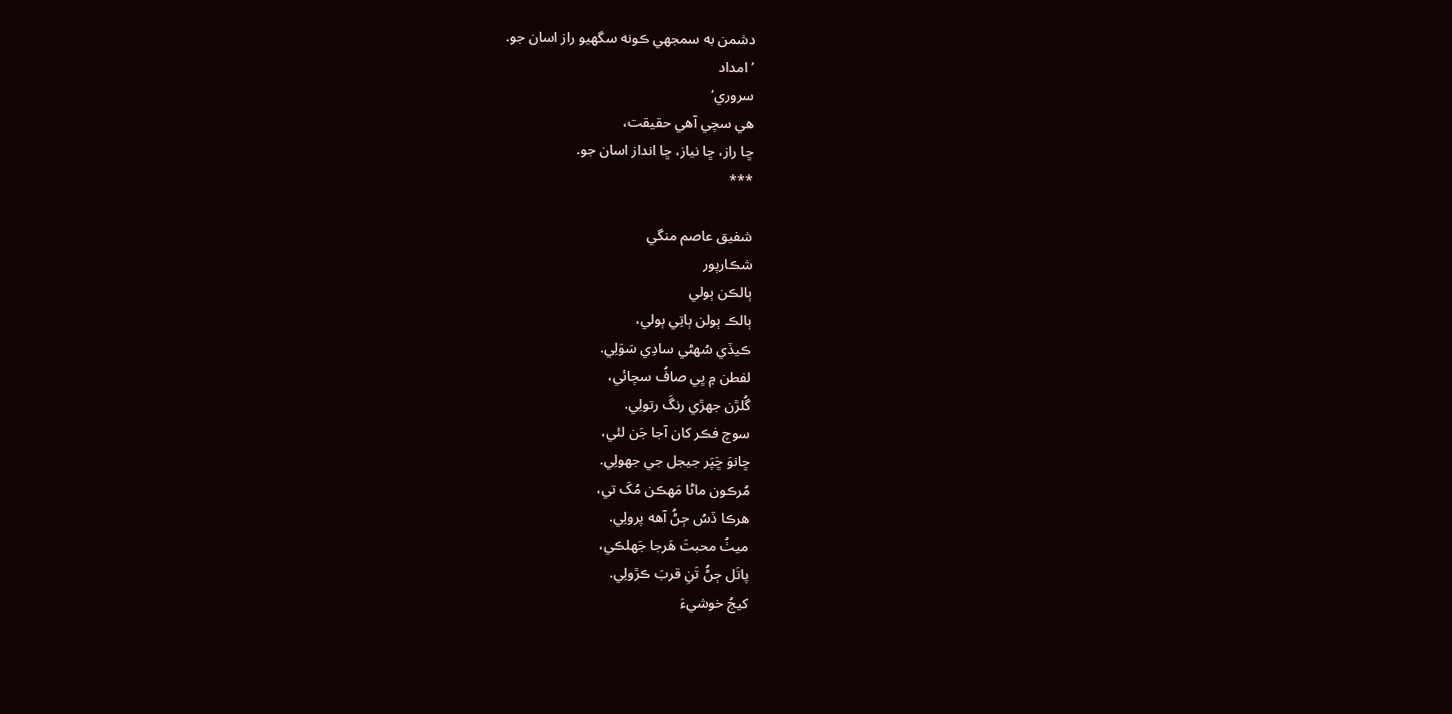دشمن به سمجھي ڪونه سگھيو راز اسان جو.
’امداد
سروري‘
هي سچي آهي حقيقت،
ڇا راز، ڇا نياز، ڇا انداز اسان جو.
***

شفيق عاصم منگي
شڪارپور
ٻالڪن ٻولي
ٻالڪ ٻولن ٻاتِي ٻولي،
ڪيڏي سُھڻي سادِي سَوَلِي.
لفطن ۾ ڀي صافُ سچائي،
گُلڙن جھڙي رنگَ رتولِي.
سوچ فڪر کان آجا جَن لئي،
ڇانوَ ڇَپَر جيجل جي جھولِي.
مُرڪون ماڻا مَھڪن مُکَ تي،
هرڪا ڏسُ ڄڻُ آهه پرولِي.
ميٺُ محبتَ هَرجا جَھلڪي،
پاتَل ڄڻُ تَنِ قربَ ڪڙولِي.
کيجُ خوشيءَ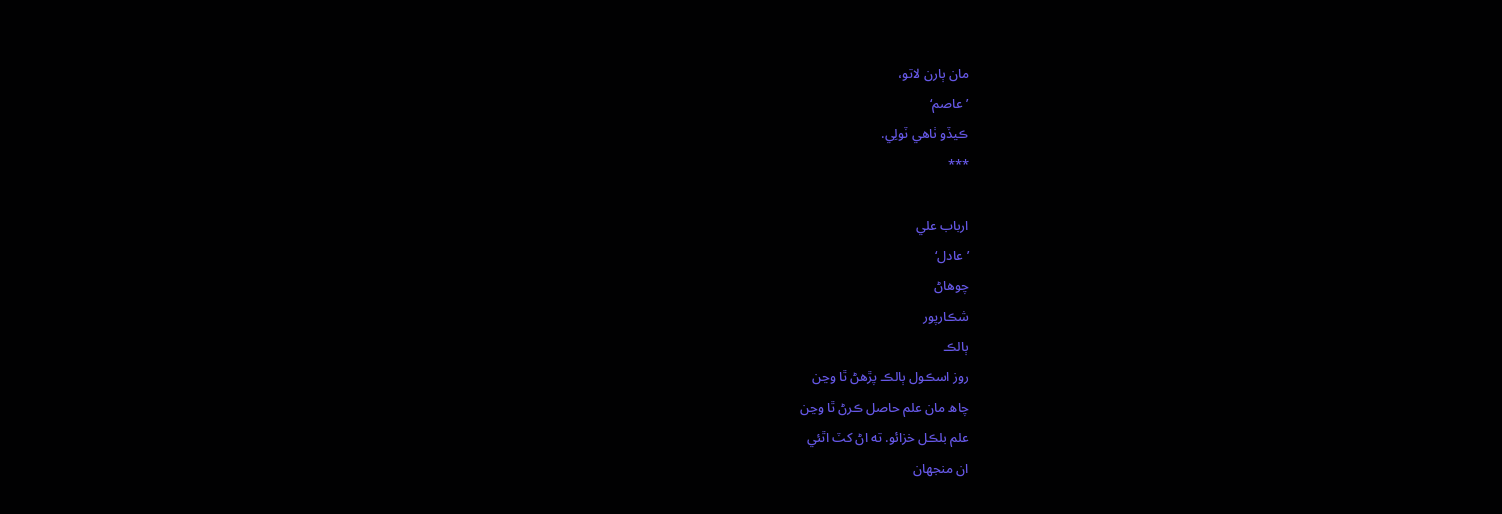مان ٻارن لاتو،
’عاصم‘
ڪيڏو ٺاهي ٽولِي.
***

ارباب علي
’عادل‘
چوهاڻ
شڪارپور
ٻالڪ
روز اسڪول ٻالڪ پڙھڻ ٿا وڃن
چاھ مان علم حاصل ڪرڻ ٿا وڃن
علم بلڪل خزائو. ته اڻ کٽ اٿئي
ان منجھان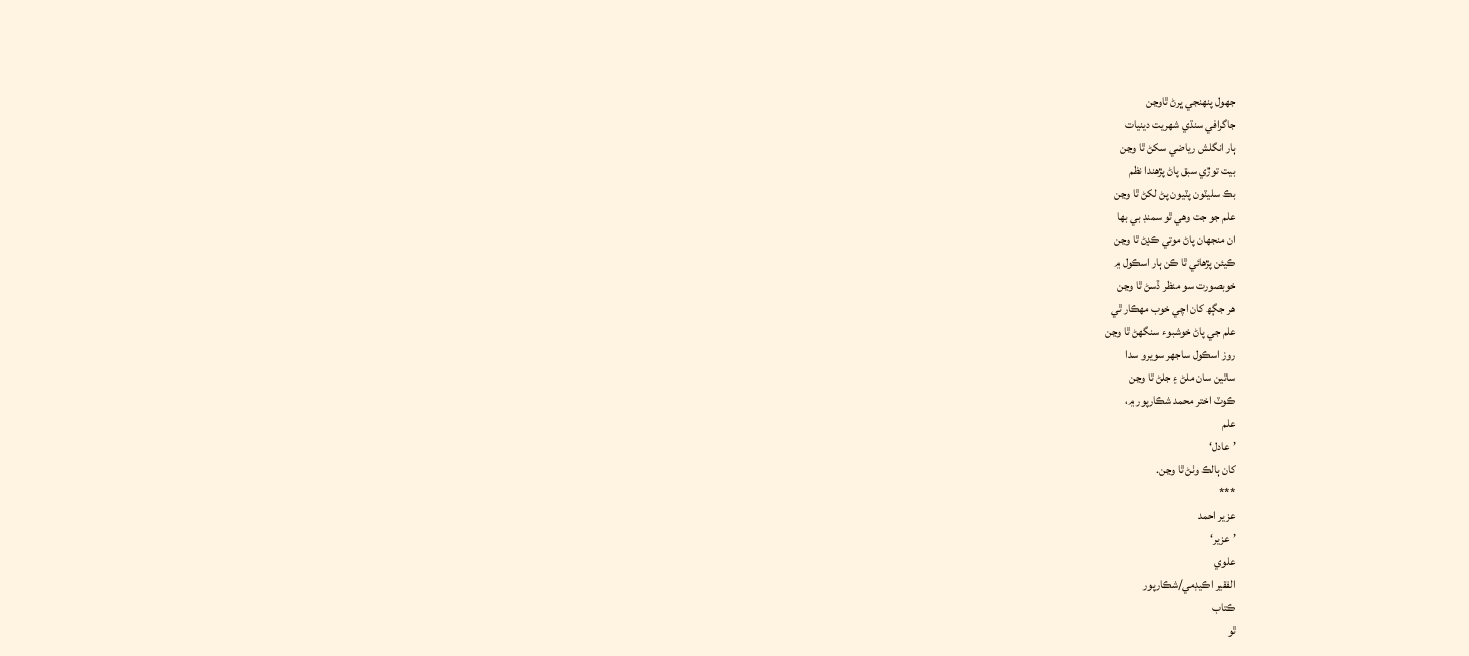جھول پنھنجي ڀرڻ ٿاوڃن
جاگرافي سنڌي شھريت دينيات
ٻار انگلش رياضي سکڻ ٿا وڃن
بيت توڙي سبق پاڻ پڙھندا نظم
بڪ سليٽون پٽيون پڻ لکڻ ٿا وڃن
علم جو جت وھي ٿو سمنڊ بي بھا
ان منجھان پاڻ موتي ڪڍڻ ٿا وڃن
ڪيئن پڙھائي ٿا ڪن ٻار اسڪول ۾
خوبصورت سو منظر ڏسڻ ٿا وڃن
ھر جڳھ کان اچي خوب مھڪار ٿي
علم جي پاڻ خوشبوء سنگھڻ ٿا وڃن
روز اسڪول ساجھر سويرو سدا
ساٿين سان ملڻ ۽ جلڻ ٿا وڃن
ڪوٽ اختر محمد شڪارپور ۾،
علم
’عادل‘
کان ٻالڪ وٺڻ ٿا وڃن.
***
عزير احمد
’عزير‘
علوي
الفقير اڪيڊمي/شڪارپور
ڪتاب
ٿو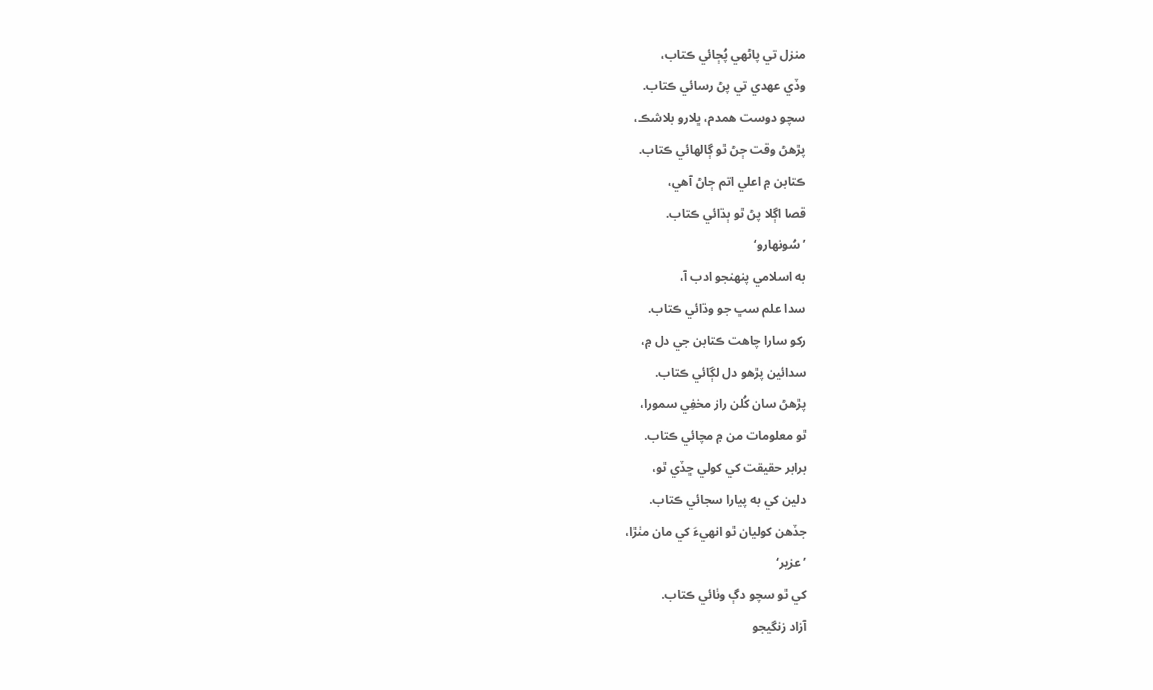منزل تي پاڻھي پُڄائي ڪتاب،
وڏي عھدي تي پڻ رسائي ڪتاب.
سچو دوست همدم، ڀلارو بلاشڪ،
پڙھڻ وقت ڄڻ ٿو ڳالھائي ڪتاب.
ڪتابن ۾ اعلي اتم ڄاڻ آهي،
قصا اڳلا پڻ ٿو ٻڌائي ڪتاب.
’سُونھارو‘
به اسلامي پنھنجو ادب آ،
سدا علم سڀ جو وڌائي ڪتاب.
رکو سارا چاھت ڪتابن جي دل ۾،
سدائين پڙھو دل لڳائي ڪتاب.
پڙھڻ سان کُلن راز مخفِي سمورا،
ٿو معلومات من ۾ مچائي ڪتاب.
برابر حقيقت کي کولي ڇڏي ٿو،
دلين کي به پيارا سجائي ڪتاب.
جڏھن کوليان ٿو انھيءَ کي مان مٺڙا،
’عزير‘
کي ٿو سچو دڳ وٺائي ڪتاب.
آزاد زنگيجو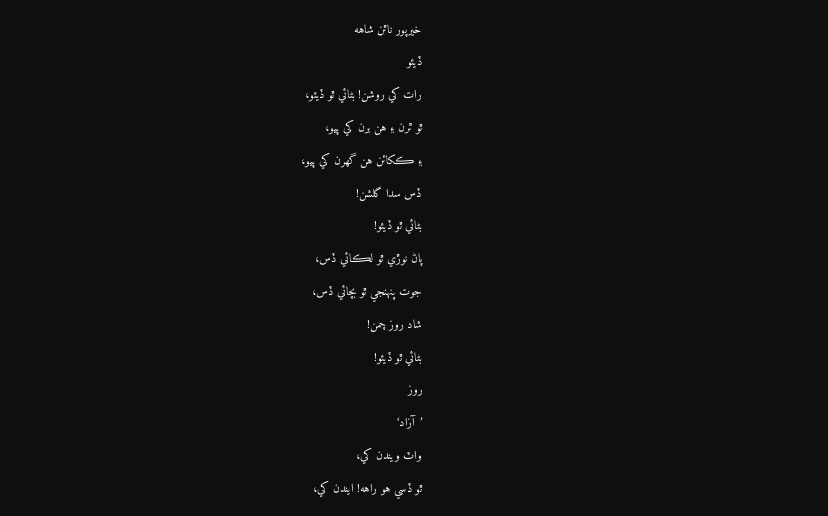خيرپور ناٿن شاهه
ڏيئو
رات کي روشن! بڻائي ٿو ڏيئو،
ٿو ٿرن ۽ هن برن کي پيو،
۽ ڪکائن هن گهرن کي پيو،
ڏس سدا گلشن!
بڻائي ٿو ڏيئو!
پاڻ نوڙي ٿو لڪائي ڏس،
جوت پنهنجي ٿو بچائي ڏس،
شاد روز چمن!
بڻائي ٿو ڏيئو!
روز
’آزاد‘
واٽ ويندن کي،
ٿو ڏسي هو راهه! ايندن کي،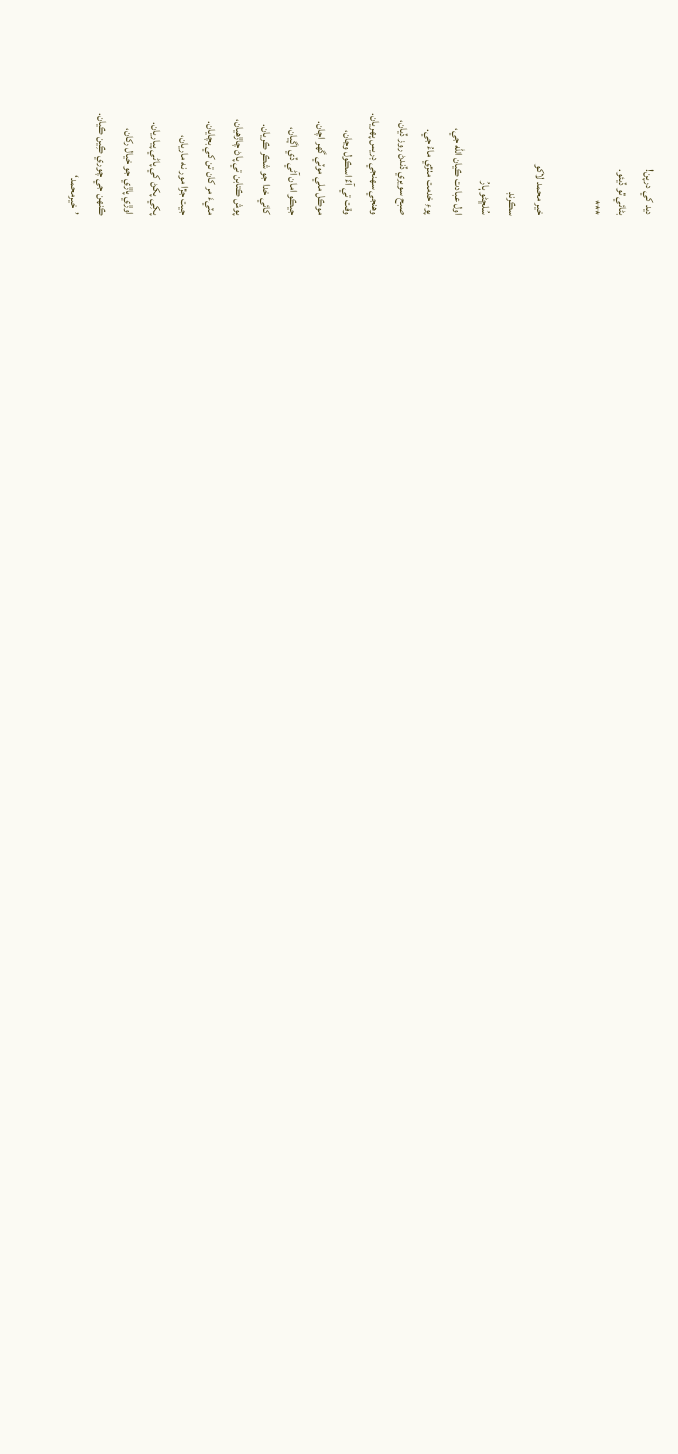ديد کي درپن!
بڻائي ٿو ڏيئو.
***

خير محمد لاکو
سڪرنڊ
سُلڇڻو ٻارُ
اول عبادت ڪيان الله جي،
پوءِ خدمت مٺڙي ماءُ جي.
صبح سويري ڏندڻ روز ڏيان،
وهنجي سھنجي ڊريس پھريان.
وقت تي آءٌ اسڪول وڃان،
موڪل ملي موٽي گھر اچان.
جيڪو امان آڻي ڏي اڳيان،
کائي خدا جو شڪر ڪريان.
پوش ڪتابن تي پاڻ چاڙھيان،
مٽيءَ مر کان تن کي بچايان.
جيت جڙا مور نه ماريان،
پکِي پکڻ کي پاڻي پياريان.
اوڙي پاڙي جو خيال رکان،
ڪنھن جي چوري ڪِين ڪيان.
’خيرمحمد‘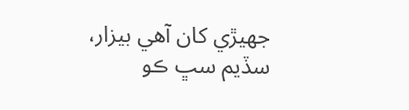جھيڙي کان آھي بيزار،
سڏيم سڀ ڪو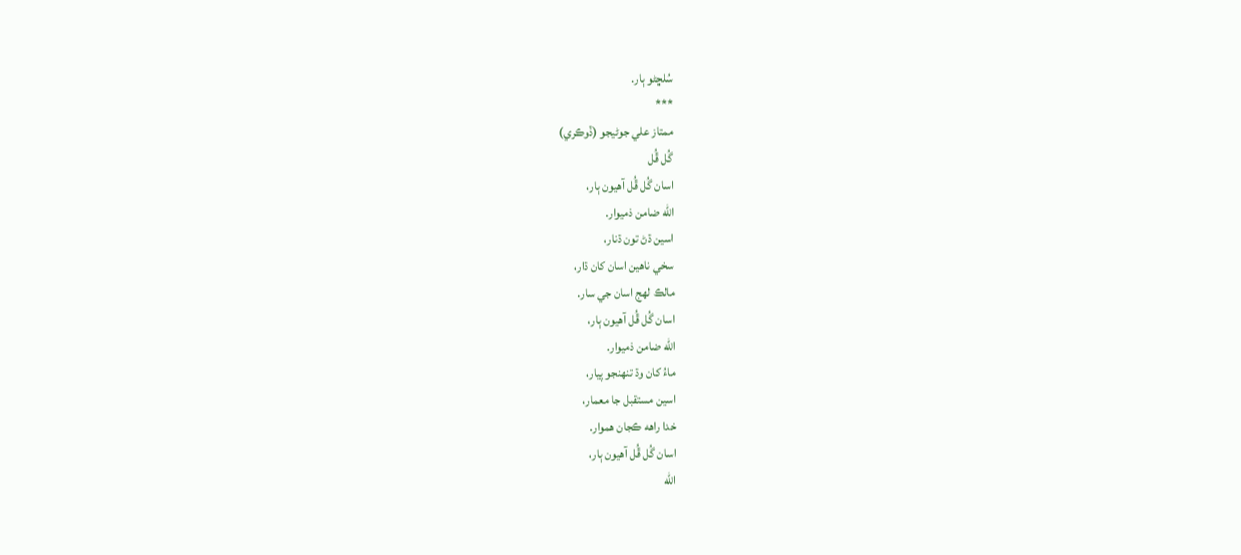سُلڇڻو ٻار.
***
ممتاز علي جوڻيجو (ڏوڪري)
گُل ڦُل
اسان گُل ڦُل آهيون ٻار،
الله ضامن ذميوار.
اسين ڌڻ تون ڌنار،
سخي ناهين اسان کان ڌار،
مالڪ لھج اسان جي سار.
اسان گُل ڦُل آهيون ٻار،
الله ضامن ذميوار.
ماءُ کان وڌ تنھنجو پيار،
اسين مستقبل جا معمار،
خدا راهه ڪجان هموار.
اسان گُل ڦُل آهيون ٻار،
الله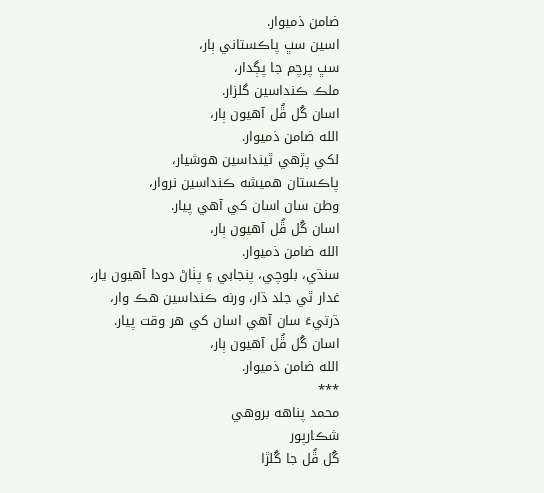ضامن ذميوار.
اسين سڀ پاڪستاني ٻار،
سڀ پرچم جا پڳدار،
ملڪ ڪنداسين گلزار.
اسان گُل ڦُل آهيون ٻار،
الله ضامن ذميوار.
لکي پڙهي ٿينداسين هوشيار،
پاڪستان هميشه ڪنداسين نروار،
وطن سان اسان کي آهي پيار.
اسان گُل ڦُل آهيون ٻار،
الله ضامن ذميوار.
سنڌي، بلوچي، پنجابي ۽ پٺاڻ دودا آهيون يار،
غدار ٿي جلد ڌار، ورنه ڪنداسين هڪ وار،
ڌرتيءَ سان آهي اسان کي هر وقت پيار.
اسان گُل ڦُل آهيون ٻار،
الله ضامن ذميوار.
***
محمد پناهه بروهي
شڪارپور
گُل ڦُل جا گُلڙا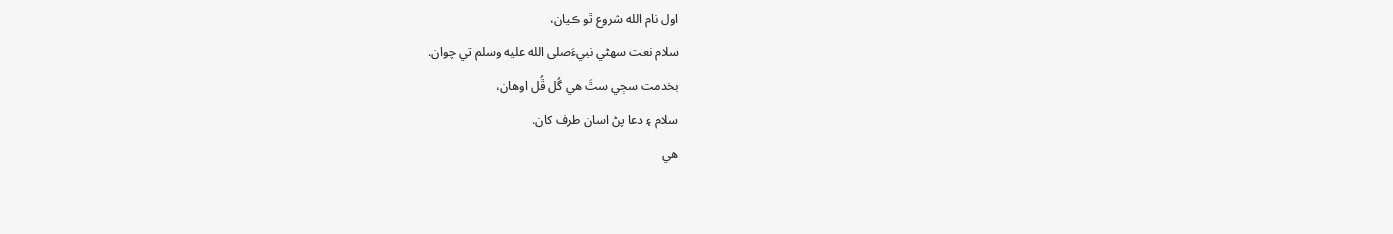اول نام الله شروع ٿو ڪيان،
سلام نعت سھڻي نبيءَصلى الله عليه وسلم تي چوان.
بخدمت سڄي سٿَ هي گُل ڦُل اوهان،
سلام ۽ دعا پڻ اسان طرف کان.
هي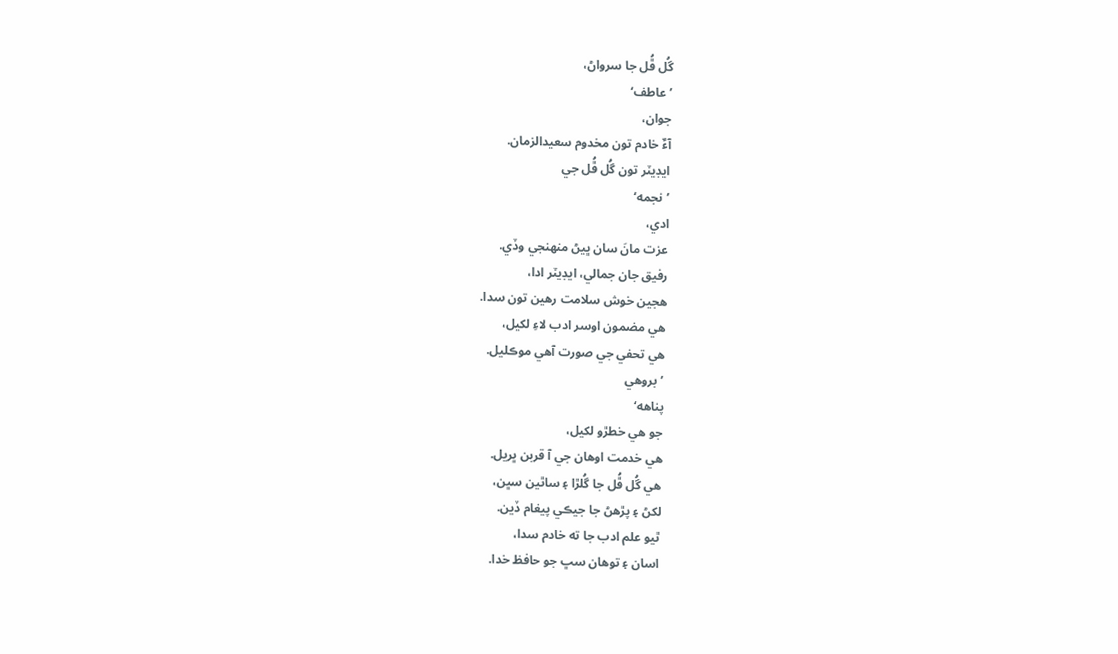گُل ڦُل جا سرواڻ،
’عاطف‘
جوان،
آءٌ خادم تون مخدوم سعيدالزمان.
ايڊيٽر تون گُل ڦُل جي
’نجمه‘
ادي،
عزت مانَ سان ڀيڻ منھنجي وڏي.
رفيق جان جمالي، ايڊيٽر ادا،
هجين خوش سلامت رهين تون سدا.
هي مضمون اوسر ادب لاءِ لکيل،
هي تحفي جي صورت آهي موڪليل.
’بروهي
پناهه‘
جو هي خطڙو لکيل،
هي خدمت اوهان جي آ قربن ڀريل.
هي گُل ڦُل جا گُلڙا ۽ ساٿين سڀن،
لکڻ ۽ پڙهڻ جا جيڪي پيغام ڏين.
ٿيو علم ادب جا ته خادم سدا،
اسان ۽ توهان سڀ جو حافظ خدا.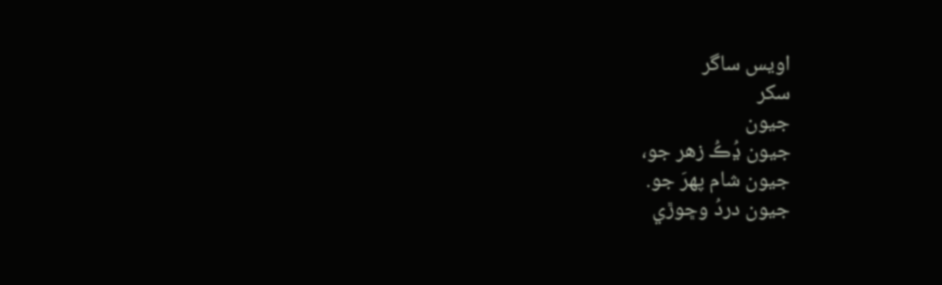اويس ساگر
سکر
جيون
جيون ڍُڪُ زهر جو،
جيون شام پھرَ جو.
جيون دردُ وڇوڙي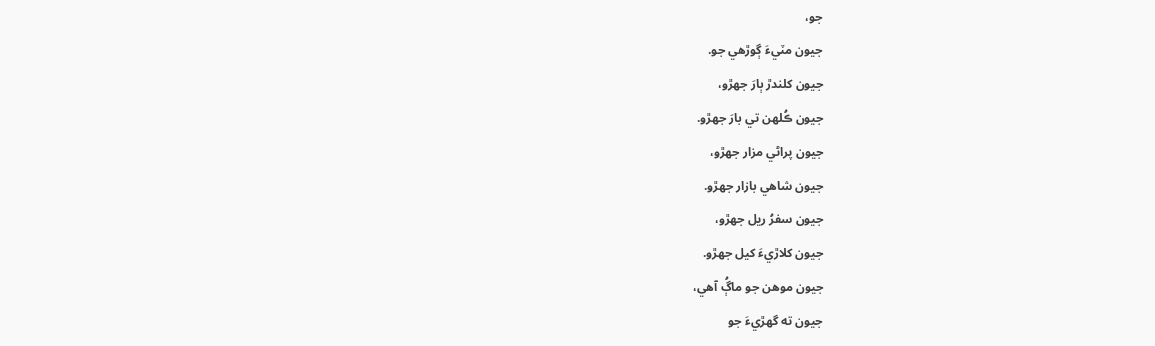جو،
جيون مٽيءَ ڳوڙهي جو.
جيون کلندڙ ٻارَ جھڙو،
جيون ڪُلھن تي بارَ جھڙو.
جيون پراڻي مزار جھڙو،
جيون شاهي بازار جھڙو.
جيون سفرُ ريل جھڙو،
جيون کلاڙيءَ کيل جھڙو.
جيون موهن جو ماڳُ آهي،
جيون ته گھڙيءَ جو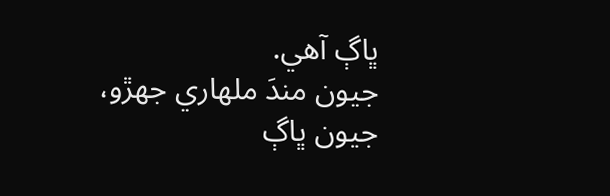ڀاڳ آهي.
جيون مندَ ملھاري جھڙو،
جيون ڀاڳ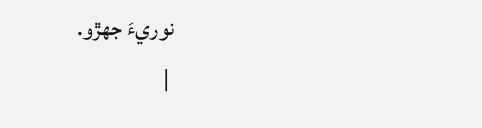نوريءَ جھڙو.
 |